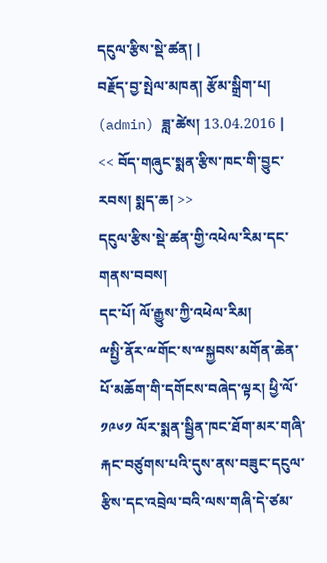དངུལ་རྩིས་སྡེ་ཚན། |
བརྗོད་བྱ་སྤེལ་མཁན། རྩོམ་སྒྲིག་པ། (admin) ཟླ་ཚེས། 13.04.2016 |
<< བོད་གཞུང་སྨན་རྩིས་ཁང་གི་བྱུང་རབས། སྨད་ཆ། >>
དངུལ་རྩིས་སྡེ་ཚན་གྱི་འཕེལ་རིམ་དང་གནས་བབས།
དང་པོ། ལོ་རྒྱུས་ཀྱི་འཕེལ་རིམ།
ྋསྤྱི་ནོར་ྋགོང་ས་ྋསྐྱབས་མགོན་ཆེན་པོ་མཆོག་གི་དགོངས་བཞེད་ལྟར། ཕྱི་ལོ་ ༡༩༦༡ ལོར་སྨན་སྦྱིན་ཁང་ཐོག་མར་གཞི་རྐང་བཙུགས་པའི་དུས་ནས་བཟུང་དངུལ་རྩིས་དང་འབྲེལ་བའི་ལས་གཞི་དེ་ཙམ་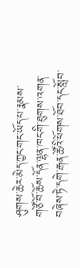ཤུགས་ཆེར་མེད་ཀྱང་གང་ཡོད་པ་རྣམས་གཙོ་བོ་ཆོས་དོན་ལྷན་ཁང་གི་ཐུགས་འགན་བཞེས་ཏེ་དགེ་རྒན་ཚོའི་ཕོགས་ཐོབ་དང་སློབ་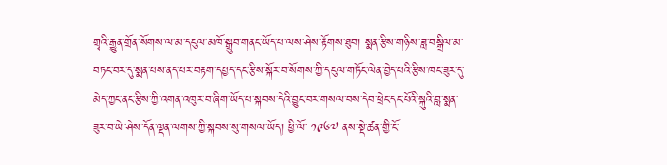གྲྭའི་རྒྱུན་གྲོན་སོགས་ལ་མ་དངུལ་མཁོ་སྒྲུབ་གནང་ཡོད་པ་ལས་ཤེས་རྟོགས་ཐུབ། སྨན་རྩིས་གཉིས་ཟླ་བསྒྲིལ་མ་བཏང་བར་དུ་སྨན་པས་ནད་པར་བརྟག་དཔྱད་དང་རྩིས་སྐོར་བ་སོགས་ཀྱི་དངུལ་གཏོང་ལེན་བྱེད་པའི་རྩིས་ཁང་ཟུར་དུ་མེད་ཀྱང་ནང་རྩིས་ཀྱི་འགན་འཁུར་བ་ཞིག་ཡོད་པ་སྐབས་དེའི་བྱུང་བར་གསལ་བས་དེབ་ཕྲེང་དང་པོའི་སྐུའི་བླ་སྨན་ཟུར་བ་ཡེ་ཤེས་དོན་ལྡན་ལགས་ཀྱི་སྐབས་སུ་གསལ་ཡོད། ཕྱི་ལོ་ ༡༩༦༧ ནས་སྡེ་ཚན་གྱི་ངོ་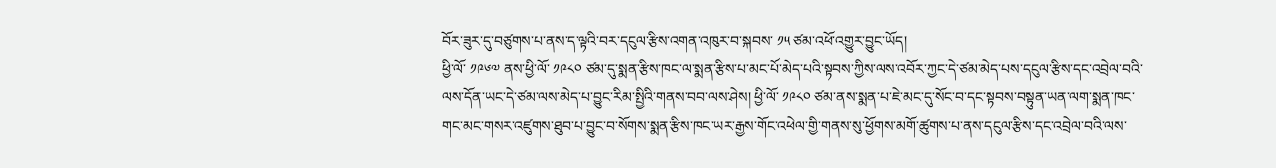བོར་ཟུར་དུ་བཙུགས་པ་ནས་ད་ལྟའི་བར་དངུལ་རྩིས་འགན་འཁུར་བ་སྐབས་ ༡༥ ཙམ་འཕོ་འགྱུར་བྱུང་ཡོད།
ཕྱི་ལོ་ ༡༩༦༧ ནས་ཕྱི་ལོ་ ༡༩༨༠ ཙམ་དུ་སྨན་རྩིས་ཁང་ལ་སྨན་རྩིས་པ་མང་པོ་མེད་པའི་སྟབས་ཀྱིས་ལས་འབོར་ཀྱང་དེ་ཙམ་མེད་པས་དངུལ་རྩིས་དང་འབྲེལ་བའི་ལས་དོན་ཡང་དེ་ཙམ་ལས་མེད་པ་བྱུང་རིམ་སྤྱིའི་གནས་བབ་ལས་ཤེས། ཕྱི་ལོ་ ༡༩༨༠ ཙམ་ནས་སྨན་པ་ཇེ་མང་དུ་སོང་བ་དང་སྟབས་བསྟུན་ཡན་ལག་སྨན་ཁང་གང་མང་གསར་འཛུགས་ཐུབ་པ་བྱུང་བ་སོགས་སྨན་རྩིས་ཁང་ཡར་རྒྱས་གོང་འཕེལ་གྱི་གནས་སུ་ཕྱོགས་མགོ་ཚུགས་པ་ནས་དངུལ་རྩིས་དང་འབྲེལ་བའི་ལས་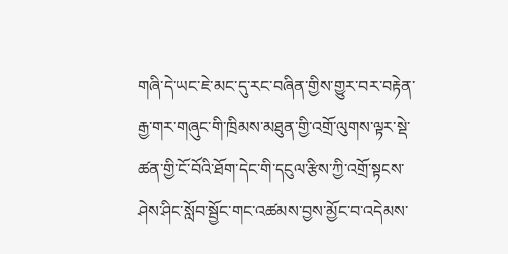གཞི་དེ་ཡང་ཇེ་མང་དུ་རང་བཞིན་གྱིས་གྱུར་བར་བརྟེན་རྒྱ་གར་གཞུང་གི་ཁྲིམས་མཐུན་གྱི་འགྲོ་ལུགས་ལྟར་སྡེ་ཚན་གྱི་ངོ་བོའི་ཐོག་དེང་གི་དངུལ་རྩིས་ཀྱི་འགྲོ་སྟངས་ཤེས་ཤིང་སློབ་སྦྱོང་གང་འཚམས་བྱས་མྱོང་བ་འདེམས་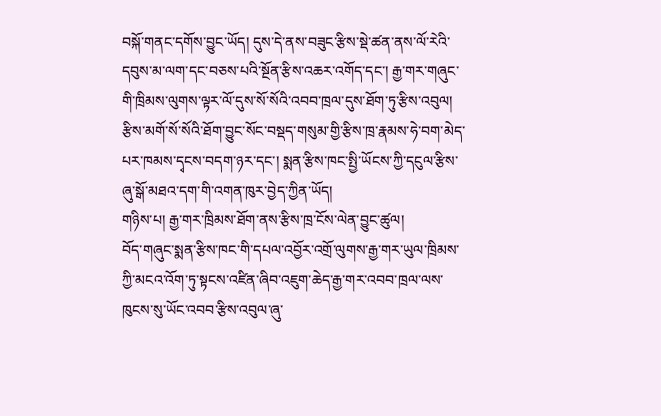བསྐོ་གནང་དགོས་བྱུང་ཡོད། དུས་དེ་ནས་བཟུང་རྩིས་སྡེ་ཚན་ནས་ལོ་རེའི་དབུས་མ་ལག་དང་བཅས་པའི་སྔོན་རྩིས་འཆར་འགོད་དང་། རྒྱ་གར་གཞུང་གི་ཁྲིམས་ལུགས་ལྟར་ལོ་དུས་སོ་སོའི་འབབ་ཁྲལ་དུས་ཐོག་ཏུ་རྩིས་འབུལ། རྩིས་མགོ་སོ་སོའི་ཐོག་བྱུང་སོང་བསྡད་གསུམ་གྱི་རྩིས་ཁྲ་རྣམས་ཧེ་བག་མེད་པར་ཁམས་དྭངས་བདག་ཉར་དང་། སྨན་རྩིས་ཁང་སྤྱི་ཡོངས་ཀྱི་དངུལ་རྩིས་ཞུ་སྒོ་མཐའ་དག་གི་འགན་ཁུར་བྱེད་ཀྱིན་ཡོད།
གཉིས་པ། རྒྱ་གར་ཁྲིམས་ཐོག་ནས་རྩིས་ཁྲ་ངོས་ལེན་བྱུང་ཚུལ།
བོད་གཞུང་སྨན་རྩིས་ཁང་གི་དཔལ་འབྱོར་འགྲོ་ལུགས་རྒྱ་གར་ཡུལ་ཁྲིམས་ཀྱི་མངའ་འོག་ཏུ་སྟངས་འཛིན་ཞིབ་འཇུག་ཆེད་རྒྱ་གར་འབབ་ཁྲལ་ལས་ཁུངས་སུ་ཡོང་འབབ་རྩིས་འབུལ་ཞུ་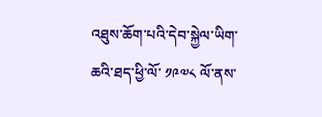འཐུས་ཆོག་པའི་དེབ་སྐྱེལ་ཡིག་ཆའི་ཐད་ཕྱི་ལོ་ ༡༩༧༨ ལོ་ནས་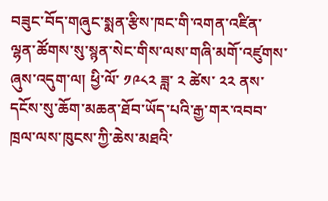བཟུང་བོད་གཞུང་སྨན་རྩིས་ཁང་གི་འགན་འཛིན་ལྷན་ཚོགས་སུ་སྙན་སེང་གིས་ལས་གཞི་མགོ་འཛུགས་ཞུས་འདུག་ལ། ཕྱི་ལོ་ ༡༩༨༢ ཟླ་ ༢ ཚེས་ ༢༢ ནས་དངོས་སུ་ཆོག་མཆན་ཐོབ་ཡོད་པའི་རྒྱ་གར་འབབ་ཁྲལ་ལས་ཁུངས་ཀྱི་ཆེས་མཐའི་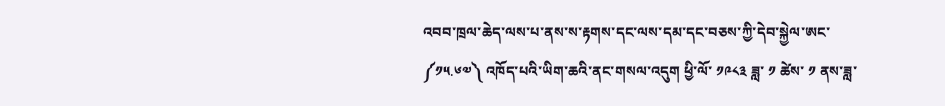འབབ་ཁྲལ་ཆེད་ལས་པ་ནས་ས་རྟགས་དང་ལས་དམ་དང་བཅས་ཀྱི་དེབ་སྐྱེལ་ཨང་ ༼༡༥.༦༧༽ འཁོད་པའི་ཡིག་ཆའི་ནང་གསལ་འདུག ཕྱི་ལོ་ ༡༩༨༣ ཟླ་ ༡ ཚེས་ ༡ ནས་ཟླ་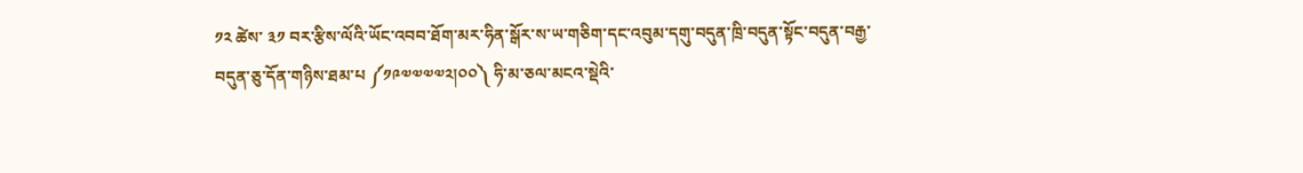༡༢ ཚེས་ ༣༡ བར་རྩིས་ལོའི་ཡོང་འབབ་ཐོག་མར་ཧིན་སྒོར་ས་ཡ་གཅིག་དང་འབུམ་དགུ་བདུན་ཁྲི་བདུན་སྟོང་བདུན་བརྒྱ་བདུན་ཅུ་དོན་གཉིས་ཐམ་པ ༼༡༩༧༧༧༧༢།༠༠༽ ཧི་མ་ཅལ་མངའ་སྡེའི་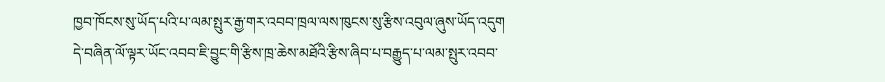ཁྱབ་ཁོངས་སུ་ཡོད་པའི་པ་ལམ་སྤུར་རྒྱ་གར་འབབ་ཁྲལ་ལས་ཁུངས་སུ་རྩིས་འབུལ་ཞུས་ཡོད་འདུག
དེ་བཞིན་ལོ་ལྟར་ཡོང་འབབ་ཇི་བྱུང་གི་རྩིས་ཁྲ་ཆེས་མཐོའི་རྩིས་ཞིབ་པ་བརྒྱུད་པ་ལམ་སྤུར་འབབ་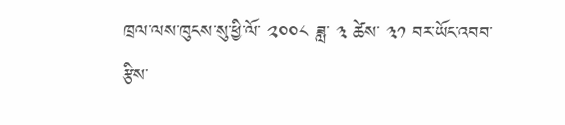ཁྲལ་ལས་ཁུངས་སུ་ཕྱི་ལོ་ ༢༠༠༨ ཟླ་ ༣ ཚེས་ ༣༡ བར་ཡོང་འབབ་རྩིས་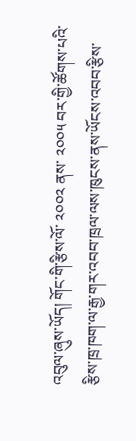འབུལ་ཞུས་ཡོད། གོང་གི་རྩིས་ལོ་ ༢༠༠༢ ནས་ ༢༠༠༥ བར་གྱི་ཚོགས་པའི་རྩིས་ཁྲ་ཁག་ལ་རྒྱ་གར་འབབ་ཁྲལ་ལས་ཁུངས་ནས་ཡོངས་འབབ་རྩིས་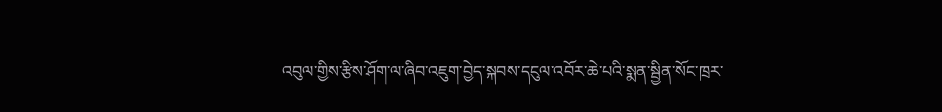འབུལ་གྱིས་རྩིས་ཤོག་ལ་ཞིབ་འཇུག་བྱེད་སྐབས་དངུལ་འབོར་ཆེ་པའི་སྨན་སྦྱིན་སོང་ཁྲར་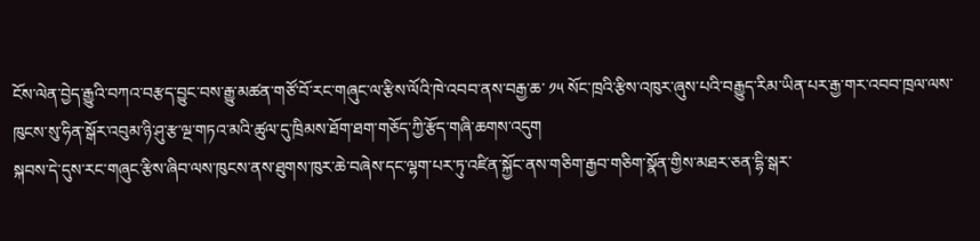ངོས་ལེན་བྱེད་རྒྱུའི་བཀའ་བརྩད་བྱུང་བས་རྒྱུ་མཚན་གཙོ་བོ་རང་གཞུང་ལ་རྩིས་ལོའི་ཁེ་འབབ་ནས་བརྒྱ་ཆ་ ༡༥ སོང་ཁྲའི་རྩིས་འཁུར་ཞུས་པའི་བརྒྱུད་རིམ་ཡིན་པར་རྒྱ་གར་འབབ་ཁྲལ་ལས་ཁུངས་སུ་ཧིན་སྒོར་འབུམ་ཉི་ཤུ་རྩ་ལྔ་གཏའ་མའི་ཚུལ་དུ་ཁྲིམས་ཐོག་ཐག་གཅོད་ཀྱི་རྩོད་གཞི་ཆགས་འདུག
སྐབས་དེ་དུས་རང་གཞུང་རྩིས་ཞིབ་ལས་ཁུངས་ནས་ཐུགས་ཁུར་ཆེ་བཞེས་དང་ལྷག་པར་ཏུ་འཛིན་སྐྱོང་ནས་གཅིག་རྒྱབ་གཅིག་སྣོན་གྱིས་མཐར་ཅན་དྷི་སྒར་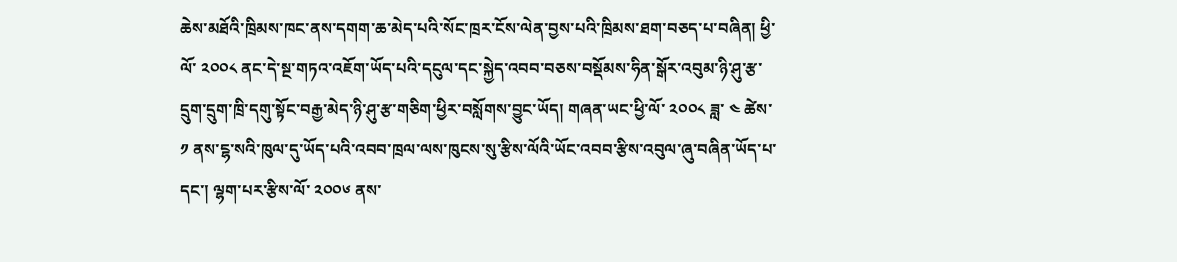ཆེས་མཐོའི་ཁྲིམས་ཁང་ནས་དགག་ཆ་མེད་པའི་སོང་ཁྲར་ངོས་ལེན་བྱས་པའི་ཁྲིམས་ཐག་བཅད་པ་བཞིན། ཕྱི་ལོ་ ༢༠༠༨ ནང་དེ་སྔ་གཏའ་འཇོག་ཡོད་པའི་དངུལ་དང་སྐྱེད་འབབ་བཅས་བསྡོམས་ཧིན་སྒོར་འབུམ་ཉི་ཤུ་རྩ་དྲུག་དྲུག་ཁྲི་དགུ་སྟོང་བརྒྱ་མེད་ཉི་ཤུ་རྩ་གཅིག་ཕྱིར་བསློགས་བྱུང་ཡོད། གཞན་ཡང་ཕྱི་ལོ་ ༢༠༠༨ ཟླ་ ༤ ཚེས་ ༡ ནས་ངྷ་སའི་ཁུལ་དུ་ཡོད་པའི་འབབ་ཁྲལ་ལས་ཁུངས་སུ་རྩིས་ལོའི་ཡོང་འབབ་རྩིས་འབུལ་ཞུ་བཞིན་ཡོད་པ་དང་། ལྷག་པར་རྩིས་ལོ་ ༢༠༠༦ ནས་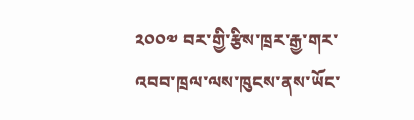༢༠༠༧ བར་གྱི་རྩིས་ཁྲར་རྒྱ་གར་འབབ་ཁྲལ་ལས་ཁུངས་ནས་ཡོང་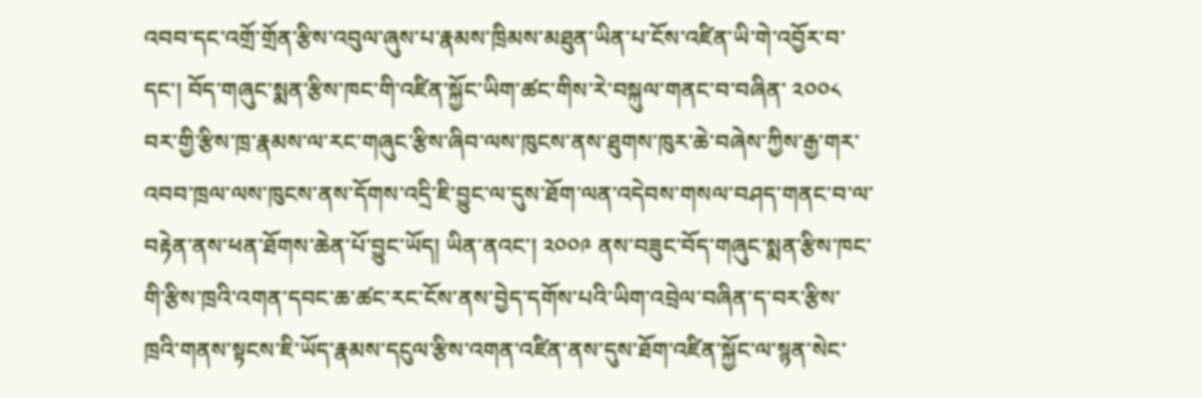འབབ་དང་འགྲོ་གྲོན་རྩིས་འབུལ་ཞུས་པ་རྣམས་ཁྲིམས་མཐུན་ཡིན་པ་ངོས་འཛིན་ཡི་གེ་འབྱོར་བ་དང་། བོད་གཞུང་སྨན་རྩིས་ཁང་གི་འཛིན་སྐྱོང་ཡིག་ཚང་གིས་རེ་བསྐུལ་གནང་བ་བཞིན་ ༢༠༠༨ བར་གྱི་རྩིས་ཁྲ་རྣམས་ལ་རང་གཞུང་རྩིས་ཞིབ་ལས་ཁུངས་ནས་ཐུགས་ཁུར་ཆེ་བཞེས་ཀྱིས་རྒྱ་གར་འབབ་ཁྲལ་ལས་ཁུངས་ནས་དོགས་འདྲི་ཇི་བྱུང་ལ་དུས་ཐོག་ལན་འདེབས་གསལ་བཤད་གནང་བ་ལ་བརྟེན་ནས་ཕན་ཐོགས་ཆེན་པོ་བྱུང་ཡོད། ཡིན་ནའང་། ༢༠༠༩ ནས་བཟུང་བོད་གཞུང་སྨན་རྩིས་ཁང་གི་རྩིས་ཁྲའི་འགན་དབང་ཆ་ཚང་རང་ངོས་ནས་བྱེད་དགོས་པའི་ཡིག་འབྲེལ་བཞིན་ད་བར་རྩིས་ཁྲའི་གནས་སྟངས་ཇི་ཡོད་རྣམས་དངུལ་རྩིས་འགན་འཛིན་ནས་དུས་ཐོག་འཛིན་སྐྱོང་ལ་སྙན་སེང་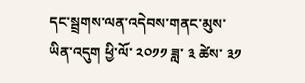དང་སྦྲགས་ལན་འདེབས་གནང་མུས་ཡིན་འདུག ཕྱི་ལོ་ ༢༠༡༡ ཟླ་ ༣ ཚེས་ ༣༡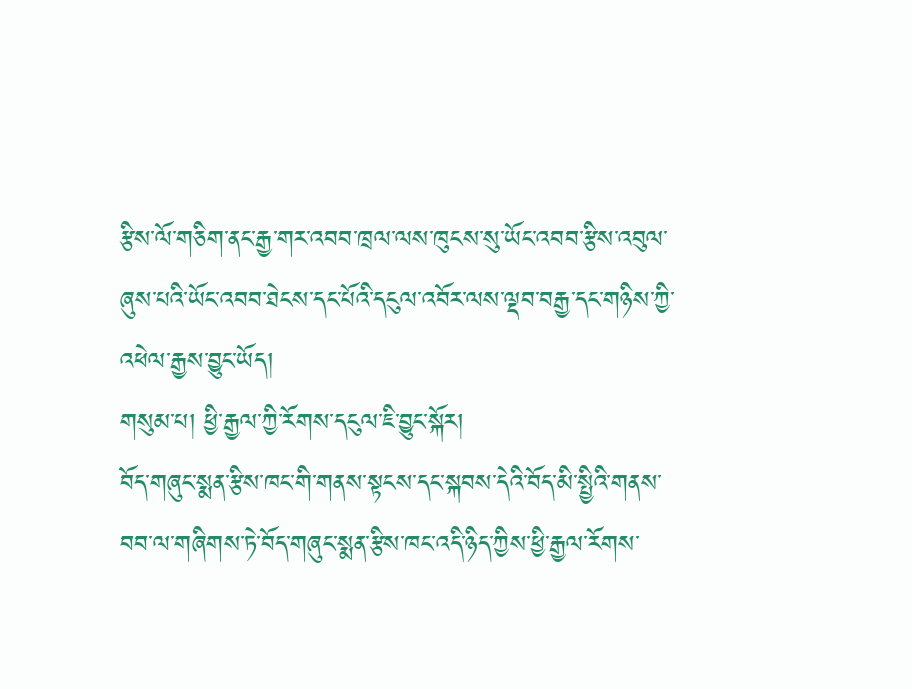རྩིས་ལོ་གཅིག་ནང་རྒྱ་གར་འབབ་ཁྲལ་ལས་ཁུངས་སུ་ཡོང་འབབ་རྩིས་འབུལ་ཞུས་པའི་ཡོང་འབབ་ཐེངས་དང་པོའི་དངུལ་འབོར་ལས་ལྡབ་བརྒྱ་དང་གཉིས་ཀྱི་འཕེལ་རྒྱས་བྱུང་ཡོད།
གསུམ་པ། ཕྱི་རྒྱལ་ཀྱི་རོགས་དངུལ་ཇི་བྱུང་སྐོར།
བོད་གཞུང་སྨན་རྩིས་ཁང་གི་གནས་སྟངས་དང་སྐབས་དེའི་བོད་མི་སྤྱིའི་གནས་བབ་ལ་གཞིགས་ཏེ་བོད་གཞུང་སྨན་རྩིས་ཁང་འདི་ཉིད་ཀྱིས་ཕྱི་རྒྱལ་རོགས་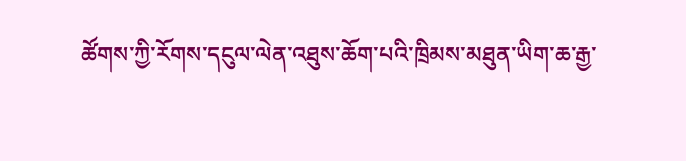ཚོགས་ཀྱི་རོགས་དངུལ་ལེན་འཐུས་ཆོག་པའི་ཁྲིམས་མཐུན་ཡིག་ཆ་རྒྱ་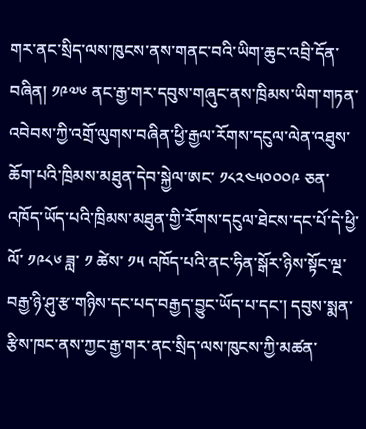གར་ནང་སྲིད་ལས་ཁུངས་ནས་གནང་བའི་ཡིག་ཆུང་འབྲི་དོན་བཞིན། ༡༩༧༦ ནང་རྒྱ་གར་དབུས་གཞུང་ནས་ཁྲིམས་ཡིག་གཏན་འབེབས་ཀྱི་འགྲོ་ལུགས་བཞིན་ཕྱི་རྒྱལ་རོགས་དངུལ་ལེན་འཐུས་ཆོག་པའི་ཁྲིམས་མཐུན་དེབ་སྐྱེལ་ཨང་ ༡༨༢༤༥༠༠༠༩ ཅན་འཁོད་ཡོད་པའི་ཁྲིམས་མཐུན་གྱི་རོགས་དངུལ་ཐེངས་དང་པོ་དེ་ཕྱི་ལོ་ ༡༩༨༦ ཟླ་ ༡ ཚེས་ ༡༥ འཁོད་པའི་ནང་ཧིན་སྒོར་ཉིས་སྟོང་ལྔ་བརྒྱ་ཉི་ཤུ་རྩ་གཉིས་དང་པད་བརྒྱད་བྱུང་ཡོད་པ་དང་། དབུས་སྨན་རྩིས་ཁང་ནས་ཀྱང་རྒྱ་གར་ནང་སྲིད་ལས་ཁུངས་ཀྱི་མཚན་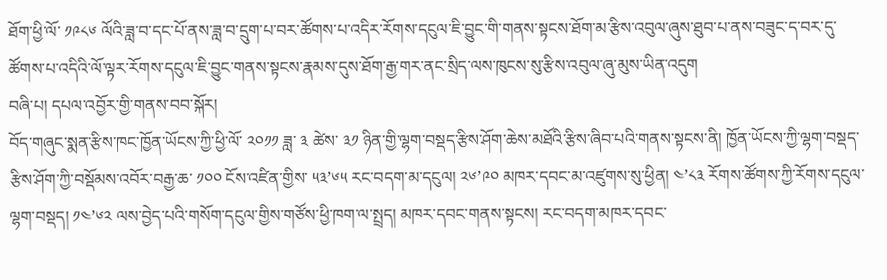ཐོག་ཕྱི་ལོ་ ༡༩༨༦ ལོའི་ཟླ་བ་དང་པོ་ནས་ཟླ་བ་དྲུག་པ་བར་ཚོགས་པ་འདིར་རོགས་དངུལ་ཇི་བྱུང་གི་གནས་སྟངས་ཐོག་མ་རྩིས་འབུལ་ཞུས་ཐུབ་པ་ནས་བཟུང་ད་བར་དུ་ཚོགས་པ་འདིའི་ལོ་ལྟར་རོགས་དངུལ་ཇི་བྱུང་གནས་སྟངས་རྣམས་དུས་ཐོག་རྒྱ་གར་ནང་སྲིད་ལས་ཁུངས་སུ་རྩིས་འབུལ་ཞུ་མུས་ཡིན་འདུག
བཞི་པ། དཔལ་འབྱོར་གྱི་གནས་བབ་སྐོར།
བོད་གཞུང་སྨན་རྩིས་ཁང་ཁྱོན་ཡོངས་ཀྱི་ཕྱི་ལོ་ ༢༠༡༡ ཟླ་ ༣ ཚེས་ ༣༡ ཉིན་གྱི་ལྷག་བསྡད་རྩིས་ཤོག་ཆེས་མཐོའི་རྩིས་ཞིབ་པའི་གནས་སྟངས་ནི། ཁྱོན་ཡོངས་ཀྱི་ལྷག་བསྡད་རྩིས་ཤོག་ཀྱི་བསྡོམས་འབོར་བརྒྱ་ཆ་ ༡༠༠ ངོས་འཛིན་གྱིས་ ༥༣’༦༥ རང་བདག་མ་དངུལ། ༢༦’༩༠ མཁར་དབང་མ་འཛུགས་སུ་ཕྱིན། ༤’༨༣ རོགས་ཚོགས་ཀྱི་རོགས་དངུལ་ལྷག་བསྡད། ༡༤’༦༢ ལས་བྱེད་པའི་གསོག་དངུལ་གྱིས་གཙོས་ཕྱི་ཁག་ལ་སྤྲད། མཁར་དབང་གནས་སྟངས། རང་བདག་མཁར་དབང་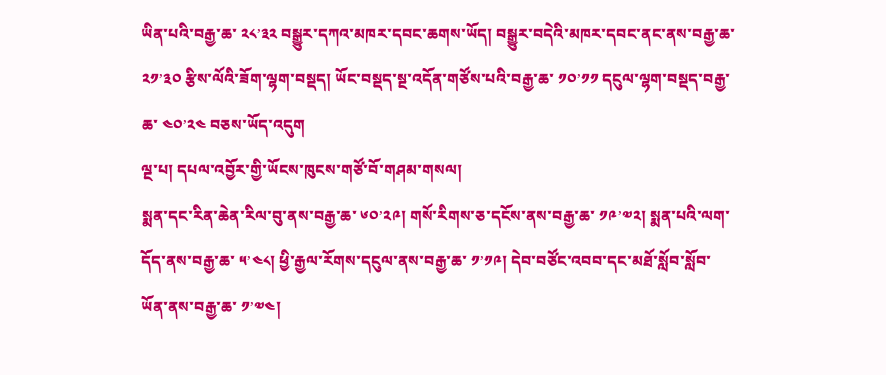ཡིན་པའི་བརྒྱ་ཆ་ ༢༨’༣༢ བསྒྱུར་དཀའ་མཁར་དབང་ཆགས་ཡོད། བསྒྱུར་བདེའི་མཁར་དབང་ནང་ནས་བརྒྱ་ཆ་ ༢༡’༣༠ རྩིས་ལོའི་ཟོག་ལྷག་བསྡད། ཡོང་བསྡད་སྔ་འདོན་གཙོས་པའི་བརྒྱ་ཆ་ ༡༠’༡༡ དངུལ་ལྷག་བསྡད་བརྒྱ་ཆ་ ༤༠’༢༤ བཅས་ཡོད་འདུག
ལྔ་པ། དཔལ་འབྱོར་གྱི་ཡོངས་ཁུངས་གཙོ་བོ་གཤམ་གསལ།
སྨན་དང་རིན་ཆེན་རིལ་བུ་ནས་བརྒྱ་ཆ་ ༦༠’༢༩། གསོ་རིགས་ཅ་དངོས་ནས་བརྒྱ་ཆ་ ༡༩’༧༢། སྨན་པའི་ལག་དོད་ནས་བརྒྱ་ཆ་ ༥’༤༨། ཕྱི་རྒྱལ་རོགས་དངུལ་ནས་བརྒྱ་ཆ་ ༡’༡༩། དེབ་བཙོང་འབབ་དང་མཐོ་སློབ་སློབ་ཡོན་ནས་བརྒྱ་ཆ་ ༡’༧༤།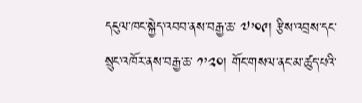དངུལ་ཁང་སྐྱེད་འབབ་ནས་བརྒྱ་ཆ་ ༧’༠༩། རྩིས་འབྲས་དང་སྲུང་འཁོར་ནས་བརྒྱ་ཆ་ ༡’༢༠། གོང་གསལ་ནང་མ་ཚུད་པའི་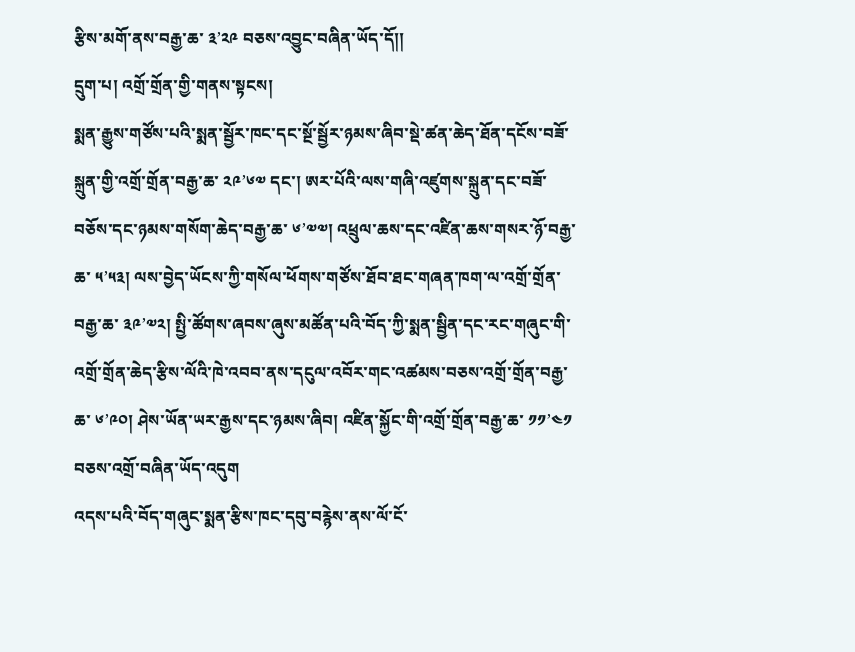རྩིས་མགོ་ནས་བརྒྱ་ཆ་ ༣’༢༩ བཅས་འབྱུང་བཞིན་ཡོད་དོ།།
དྲུག་པ། འགྲོ་གྲོན་གྱི་གནས་སྟངས།
སྨན་རྒྱུས་གཙོས་པའི་སྨན་སྦྱོར་ཁང་དང་སྔོ་སྦྱོར་ཉམས་ཞིབ་སྡེ་ཚན་ཆེད་ཐོན་དངོས་བཟོ་སྐྲུན་གྱི་འགྲོ་གྲོན་བརྒྱ་ཆ་ ༢༩’༦༧ དང་། ཨར་པོའི་ལས་གཞི་འཛུགས་སྐྲུན་དང་བཟོ་བཅོས་དང་ཉམས་གསོག་ཆེད་བརྒྱ་ཆ་ ༦’༧༧། འཕྲུལ་ཆས་དང་འཛིན་ཆས་གསར་ཉོ་བརྒྱ་ཆ་ ༥’༥༣། ལས་བྱེད་ཡོངས་ཀྱི་གསོལ་ཕོགས་གཙོས་ཐོབ་ཐང་གཞན་ཁག་ལ་འགྲོ་གྲོན་བརྒྱ་ཆ་ ༣༩’༧༢། སྤྱི་ཚོགས་ཞབས་ཞུས་མཚོན་པའི་བོད་ཀྱི་སྨན་སྦྱིན་དང་རང་གཞུང་གི་འགྲོ་གྲོན་ཆེད་རྩིས་ལོའི་ཁེ་འབབ་ནས་དངུལ་འབོར་གང་འཚམས་བཅས་འགྲོ་གྲོན་བརྒྱ་ཆ་ ༦’༩༠། ཤེས་ཡོན་ཡར་རྒྱས་དང་ཉམས་ཞིབ། འཛིན་སྐྱོང་གི་འགྲོ་གྲོན་བརྒྱ་ཆ་ ༡༡’༤༡ བཅས་འགྲོ་བཞིན་ཡོད་འདུག
འདས་པའི་བོད་གཞུང་སྨན་རྩིས་ཁང་དབུ་བརྙེས་ནས་ལོ་ངོ་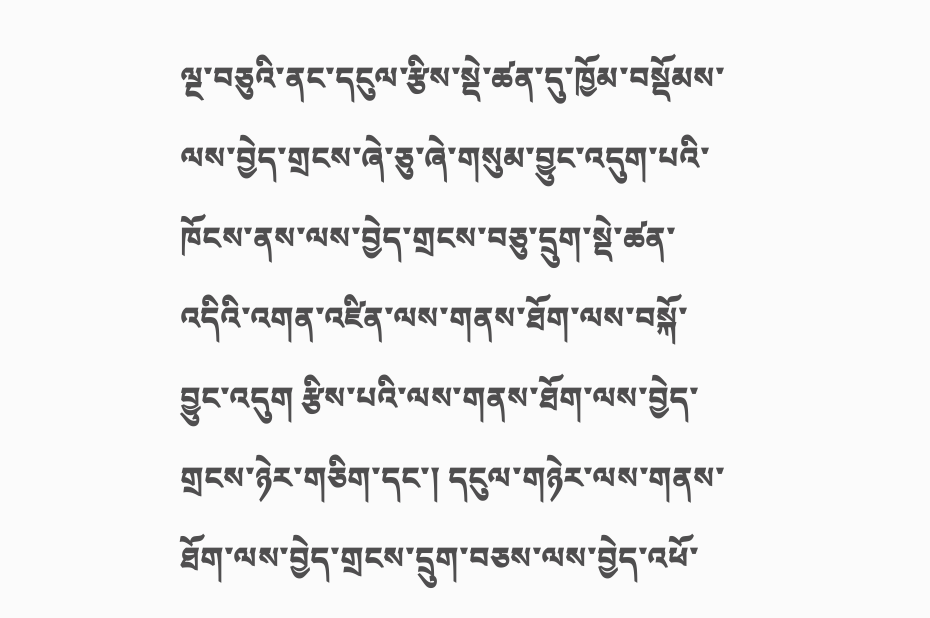ལྔ་བཅུའི་ནང་དངུལ་རྩིས་སྡེ་ཚན་དུ་ཁྱོམ་བསྡོམས་ལས་བྱེད་གྲངས་ཞེ་ཅུ་ཞེ་གསུམ་བྱུང་འདུག་པའི་ཁོངས་ནས་ལས་བྱེད་གྲངས་བཅུ་དྲུག་སྡེ་ཚན་འདིའི་འགན་འཛིན་ལས་གནས་ཐོག་ལས་བསྐོ་བྱུང་འདུག རྩིས་པའི་ལས་གནས་ཐོག་ལས་བྱེད་གྲངས་ཉེར་གཅིག་དང་། དངུལ་གཉེར་ལས་གནས་ཐོག་ལས་བྱེད་གྲངས་དྲུག་བཅས་ལས་བྱེད་འཕོ་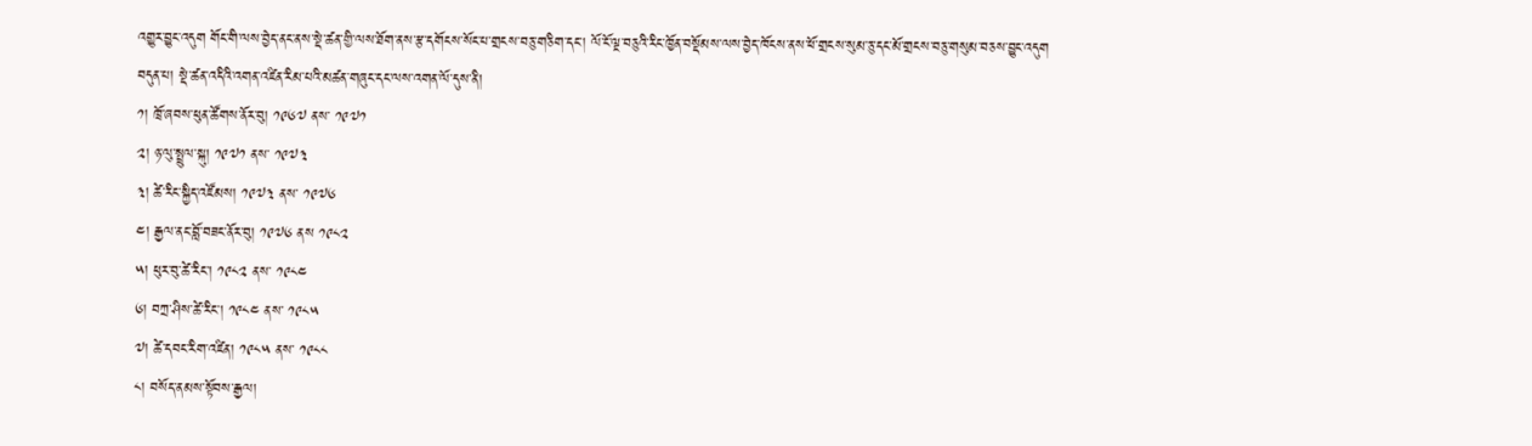འགྱུར་བྱུང་འདུག གོང་གི་ལས་བྱེད་ནང་ནས་སྡེ་ཚན་གྱི་ལས་ཐོག་ནས་རྩ་དགོངས་སོང་པ་གྲངས་བཅུ་གཅིག་དང་། ལོ་ངོ་ལྔ་བཅུའི་རིང་ཁྱོན་བསྡོམས་ལས་བྱེད་ཁོངས་ནས་ཕོ་གྲངས་སུམ་ཅུ་དང་མོ་གྲངས་བཅུ་གསུམ་བཅས་བྱུང་འདུག
བདུན་པ། སྡེ་ཚན་འདིའི་འགན་འཛིན་རིམ་པའི་མཚན་གཞུང་དང་ལས་འགན་ལོ་དུས་ནི།
༡། ཁྲོ་ཞབས་ཕུན་ཚོགས་ནོར་བུ། ༡༩༦༧ ནས་ ༡༩༧༡
༢། ཉ་ལུ་སྤྲུལ་སྐུ། ༡༩༧༡ ནས་ ༡༩༧༣
༣། ཚེ་རིང་སྐྱིད་འཛོམས། ༡༩༧༣ ནས་ ༡༩༧༦
༤། རྒྱལ་ནང་བློ་བཟང་ནོར་བུ། ༡༩༧༦ ནས ༡༩༨༢
༥། ཕུར་བུ་ཚེ་རིང་། ༡༩༨༢ ནས་ ༡༩༨༤
༦། བཀྲ་ཤིས་ཚེ་རིང་། ༡༩༨༤ ནས་ ༡༩༨༥
༧། ཚེ་དབང་རིག་འཛིན། ༡༩༨༥ ནས་ ༡༩༨༨
༨། བསོད་ནམས་སྟོབས་རྒྱལ།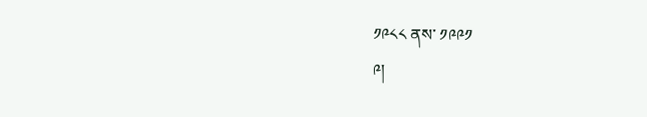༡༩༨༨ ནས་ ༡༩༩༡
༩།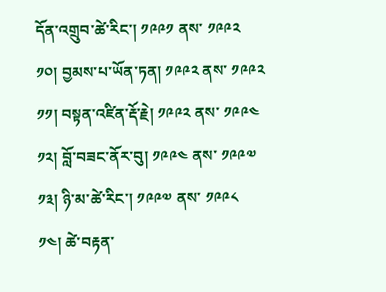དོན་འགྲུབ་ཚེ་རིང་། ༡༩༩༡ ནས་ ༡༩༩༢
༡༠། བྱམས་པ་ཡོན་ཏན། ༡༩༩༢ ནས་ ༡༩༩༢
༡༡། བསྟན་འཛིན་རྡོ་རྗེ། ༡༩༩༢ ནས་ ༡༩༩༤
༡༢། བློ་བཟང་ནོར་བུ། ༡༩༩༤ ནས་ ༡༩༩༧
༡༣། ཉི་མ་ཚེ་རིང་། ༡༩༩༧ ནས་ ༡༩༩༨
༡༤། ཚེ་བརྟན་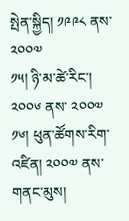སྤེན་སྐྱིད། ༡༩༩༨ ནས་ ༢༠༠༧
༡༥། ཉི་མ་ཚེ་རིང་། ༢༠༠༦ ནས་ ༢༠༠༧
༡༦། ཕུན་ཚོགས་རིག་འཛིན། ༢༠༠༧ ནས་གནང་མུས།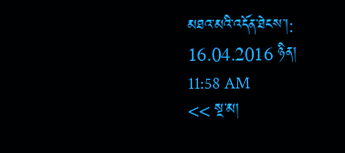མཐའ་མའི་འདོན་ཐེངས་།: 16.04.2016 ཉིན། 11:58 AM
<< སྔ་མ།